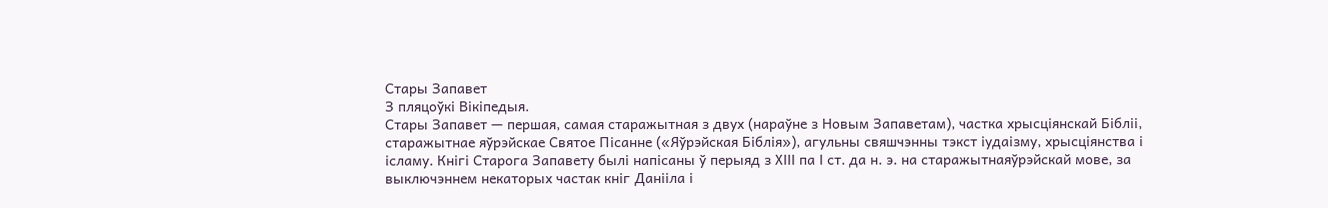Стары Запавет
З пляцоўкі Вікіпедыя.
Стары Запавет — першая, самая старажытная з двух (нараўне з Новым Запаветам), частка хрысціянскай Бібліі, старажытнае яўрэйскае Святое Пісанне («Яўрэйская Біблія»), агульны свяшчэнны тэкст іудаізму, хрысціянства і ісламу. Кнігі Старога Запавету былі напісаны ў перыяд з XIII па I ст. да н. э. на старажытнаяўрэйскай мове, за выключэннем некаторых частак кніг Данііла і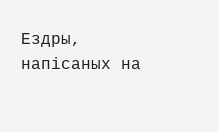Ездры, напісаных на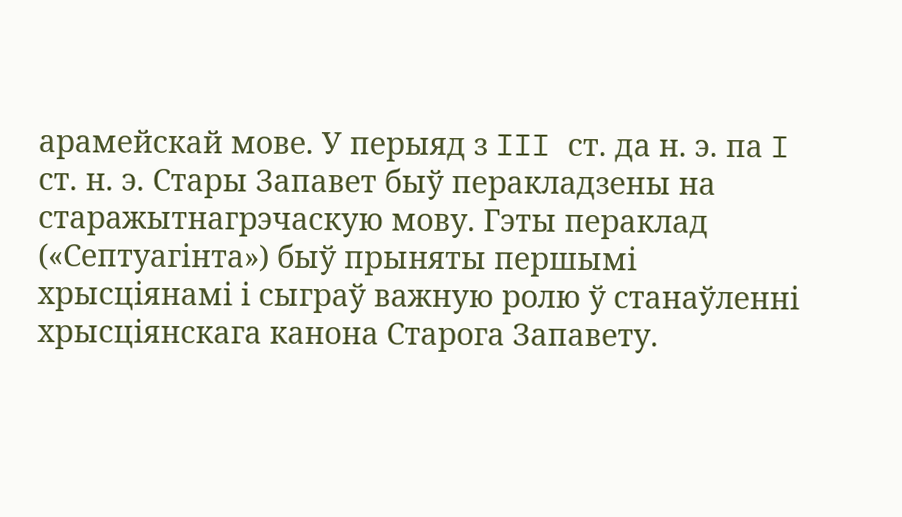арамейскай мове. У перыяд з III ст. да н. э. па I ст. н. э. Стары Запавет быў перакладзены на старажытнагрэчаскую мову. Гэты пераклад («Септуагінта») быў прыняты першымі хрысціянамі і сыграў важную ролю ў станаўленні хрысціянскага канона Старога Запавету.